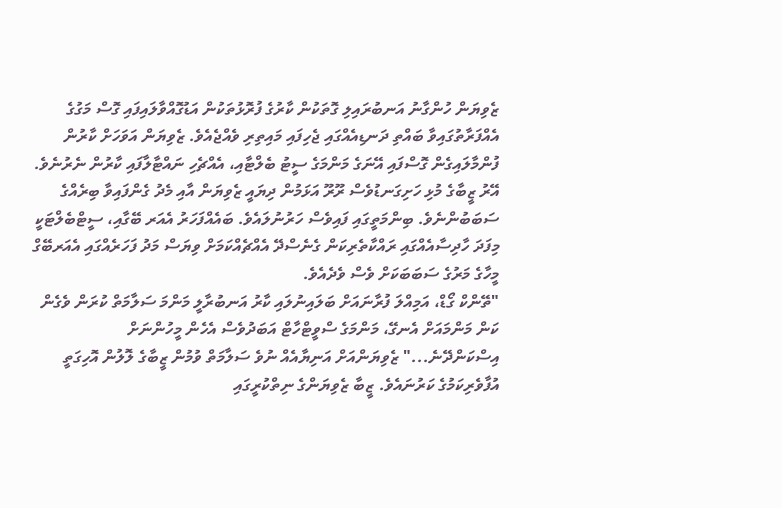ޒެވިޔަން ހުންގާނު އަނބުރައިލި ގޮތަކުން ކާރުގެ ފުރޮޅުތަކުން އަޑުގޮއްވާލައިފައި ގޮސް މަގުގެ އެއްފަރާތުގައިވާ ބައްތި ދަނޑިއެއްގައި ޖެހިފައި މައިތިރި ވެއްޖެއެވެ. ޒެވިޔަން އަވަހަށް ކާރުން ފުންމާލައިގެން ގޮސްފައި އޭނަގެ މަންމަގެ ސީޓު ބެލްޓާއި، އެއްޗެހި ނައްޓާލާފައި ކާރުން ނެރުނެވެ. އޭރު ޒީބާގެ މުޅި ހަށިގަނޑުވެސް ރޫރޫ އަޅަމުން ދިޔައީ ޒެވިޔަން އާއި މެދު ގެންފައިވާ ބިރެއްގެ ސަބަބުންނެވެ. ބިންމަތީގައި ފައިވެސް ހަރުނުލައެވެ. ބައެއްފަހަރު އެއަރ ބޭގާއި، ސީޓްބެލްޓަކީ މިފަދަ ހާދިސާއެއްގައި ރައްކާތެރިކަން ގެނެސްދޭ އެއްޗެއްކަމަށް ވިޔަސް މަދު ފަހަރެއްގައި އެއަރބޭގް މީހާގެ މަރުގެ ސަބަބަކަށް ވެސް ވެދެއެވެ.
"ތޭންކް ގޯޑް، އަމިއްލަ ފުރާނައަށް ބަލައިނުލައި ކާރު އަނބުރާލީ މަންމަ ސަލާމަތް ކުރަން ވެގެން ކަން މަންމައަށް އެނގޭ، މަންމަގެ ސްވީޓްހާޓް އަބަދުވެސް އެހެން މީހުންނަށް އިސްކަންދޭނެ..." ޒެވިޔަންއަށް އަނިޔާއެއް ނުވެ ސަލާމަތް ވުމުން ޒީބާގެ ލޮލުން އޮހިގަތީ އުފާވެރިކަމުގެ ކަރުނައެވެ. ޒީބާ ޒެވިޔަންގެ ނިތްކުރީގައި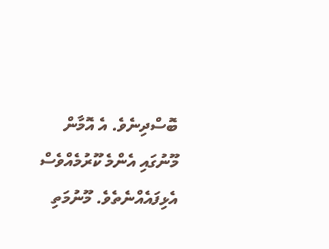ބޮސްދިނެވެ. އެ އޮމާން މޫނުގައި އެންމެ ކޫރުމެއްވެސް އެޅިފައެއްނެތެވެ. މޫނުމަތި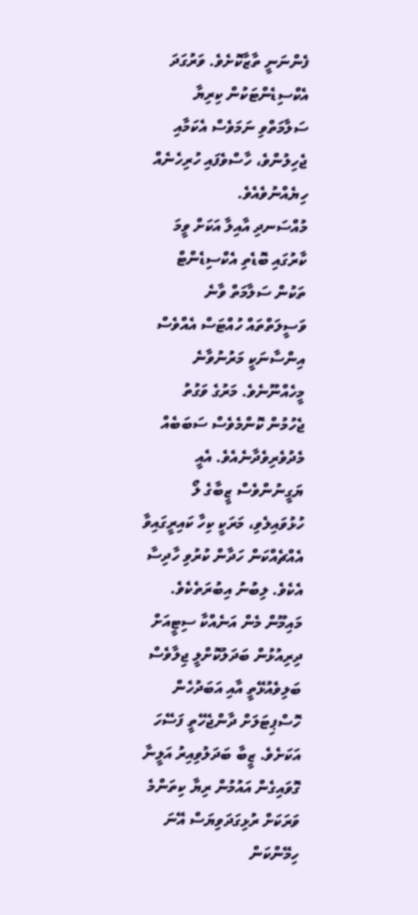ފެންނަނީ ތާޒާކޮށެވެ. ވަރުގަދަ އެކްސިޑެންޓަކުން ކިރިޔާ ސަލާމަތްވި ނަމަވެސް އެކަމާއި ޖެހިލުންވެ، ހާސްވެފައި ހުރިހެނެއް ހިޔެއްނުވެއެވެ.
މުއްސަނދި އާއިލާ އަކަށް ވީމަ ކާރުގައި ބޮޑެތި އެކްސިޑެންޓް ތަކުން ސަލާމަތް ވާނެ ވަސީލަތްތައް ހުއްޓަސް އެއްވެސް އިންސާނަކީ މަރުނުވާނެ މީހެއްނޫނެވެ. މަރުގެ ވަގުތު ޖެހުމުން ކޮންމެވެސް ސަބަބެއް މެދުވެރިވެދާނެއެވެ. އެއީ ޔަގީނުންވެސް ޒީބާގެ ލޯ ހުޅުވައިލެވި، މަރަކީ ކިހާ ކައިރީގައިވާ އެއްޗެއްކަން ހަދާން ކުރުވި ހާދިސާ އެކެވެ. ލިބުނު އިބުރަތެކެވެ.
މައިމޫން މެން އަނެއްކާ ސިޓީއަށް ދިރިއުޅުން ބަދަލުކޮށްލީ ޖިލާވެސް ބަލިވެއުޅޭތީ އާއި އަބަދުހެން ހޮސްޕިޓަލަށް ދާންޖެހޭތީ ފަސޭހަ އަކަށެވެ. ޒީބާ ބަދަލުވިއިރު އަލީނާ ގޮވައިގެން އައުމުން ރިޔާ ކިތަންމެ ވަރަކަށް ރުޅިގަދަވިޔަސް އޭނަ ހިމޭންކަން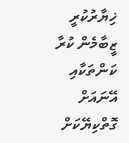ޚިޔާރުކުރީ ޒީބާމެން ކުރާ ކަންތަކާއި އޭނައަށް ގޮތްކިޔޭކަށް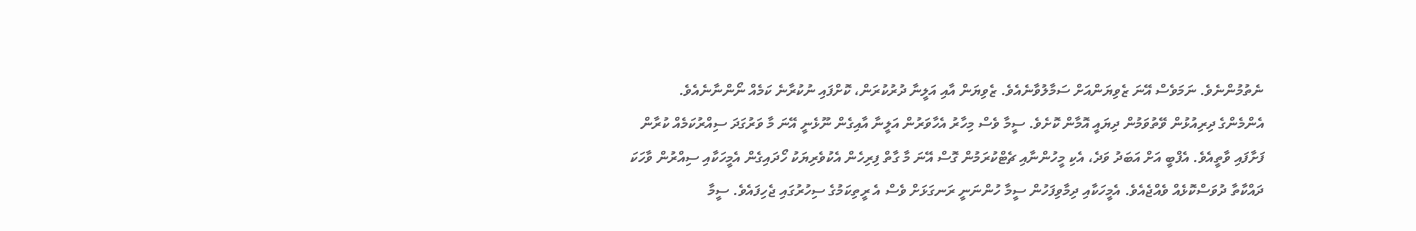ނެތުމުންނެވެ. ނަމަވެސް އޭނަ ޒެވިޔަންއަށް ސަމާލުވާނެއެވެ. ޒެވިޔަން އާއި އަލީނާ ދުރުކުރަން، ކޮށްފައި ނުކުރާނެ ކަމެއް ނޯންނާނެއެވެ.
އެންމެންގެ ދިރިއުޅުން ވޭތުވަމުން ދިޔައީ އޮމާން ކޮށެވެ. ސީމާ ވެސް މިހާރު އެހާވަރުން އަލީނާ އާއިގެން ނޫޅެނީ އޭނަ މާ ވަރުގަދަ ސިއްރުކަމެއް ކުރާން ފަށާފައި ވާތީއެވެ. އެފްބީ އަށް އަބަދު ވަދެ، އެކި މީހުންނާއި ޗެޓްކުރަމުން ގޮސް އޭނަ މާ ގާތް ފިރިހެން އެކުވެރިޔަކު ހޯދައިގެން އެމީހަކާއި ސިއްރުން ވާހަކަ ދައްކާތާ ދުވަސްކޮޅެއް ވެއްޖެއެވެ. އެމީހަކާއި ދިމާވިފަހުން ސީމާ ހުންނަނީ ރަނގަޅަށް ވެސް އެ ރީތިކަމުގެ ސިހުރުގައި ޖެހިފައެވެ. ސީމާ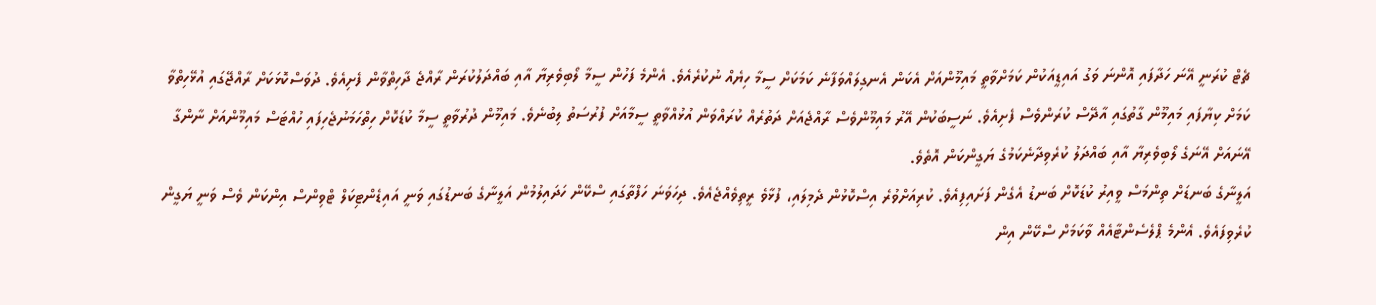ޗެޓް ކުރަނީ އޭނަ ހަދާފައި އޮންނަ ވަގު އައިޑީއަކުން ކަމަށްވާތީ މައިމޫންއަށް އެކަން އެނގިލައްވަފާނެ ކަމަކަށް ސީމާ ހިޔެއް ނުކުރެއެވެ. އެންމެ ފަހުން ސީމާ ލޯބިވެރިޔާ އާއި ބައްދަލުކުރަން ރާއްޖެ ދާހިތްވާން ފެށިއެވެ. ދުވަސްކޮޅަކަށް ރާއްޖޭގައި އުޅޭހިތްވާ ކަމަށް ކިޔާފައި މައިމޫން ގާތުގައި އާދޭސް ކުރަންވެސް ފެށިއެވެ. ނަސީބަކުން އޭރު މައިމޫންވެސް ރާއްޖެއަށް ދަތުރެއް ކުރައްވަން އުޅުއްވާތީ ސީމާއަށް ފުރުސަތު ލިބުނެވެ. މައިމޫން ދުރުވާތީ ސީމާ ކުޑަކޮށް ހިތްހަމަނުޖެހިފައި ހުއްޓަސް މައިމޫންއަށް ނާންގާ އޭނައަށް އޭނަގެ ލޯބިވެރިޔާ އާއި ބައްދަލު ކުރެވިދާނެކަމުގެ ޔަގީންކަން އޮތެވެ.
އަލީނާގެ ބަނޑަށް ތިންމަސް ވީއިރު ކުޑަކޮށް ބަނޑު އެގެން ފަށައިފިއެވެ. ކުރިއަށްވުރެ އިސްކޮޅުން ދެމިލައި، ފުޅާވެ ރީތިވެއްޖެއެވެ. ދިހަވަނަ ހަފްތާގައި ސްކޭން ހަދައިލުމުން އަލީނާގެ ބަނޑުގައި ވަނީ އައިޑެންޓިކަލް ޓްވިންސް އިންކަން ވެސް ވަނީ ޔަގީން ކުރެވިފައެވެ. އެންމެ ޕްލެސެންޓާއެއް ވާކަމަށް ސްކޭން އިން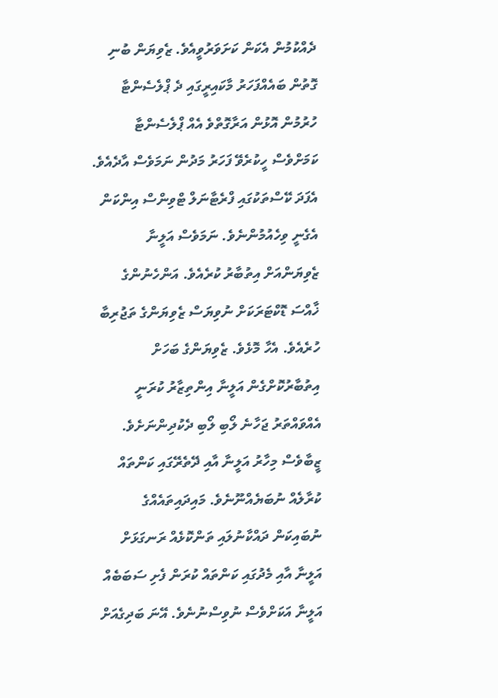ދެއްކުމުން އެކަން ކަށަވަރުވީއެވެ. ޒެވިޔަން ބުނި ގޮތުން ބައެއްފަހަރު މާކައިރީގައި ދެ ޕްލެސެންޓާ ހުރުމުން އޮޅުން އަރާގޮތްވެ އެއް ޕްލެސެންޓާ ކަމަށްވެސް ހީކުރެވޭ ފަހަރު މަދުން ނަމަވެސް އާދެއެވެ. އެފަދަ ކޭސްތަކުގައި ފްރެޓާނަލް ޓްވިންސް އިންކަން އެގެނީ ވިހެއުމުންނެވެ. ނަމަވެސް އަލީނާ ޒެވިޔަންއަށް އިތުބާރު ކުރެއެވެ. އަންހެނުންގެ ޚާއްސަ ޑޮކްޓަރަކަށް ނުވިޔަސް ޒެވިޔަންގެ ތަޖުރިބާ ހުރެއެވެ. އެހާ މޮޅެވެ. ޒެވިޔަންގެ ބަހަށް އިތުބާރުކޮށްގެން އަލީނާ އިންތިޒާރު ކުރަނީ އެއްވައްތަރު ޖަހާނެ ލޯބި ލޯބި ދެކުދިންނަށެވެ.
ޒީބާވެސް މިހާރު އަލީނާ އާއި ދޭތެރޭގައި ކަންތައް ކުރާލެއް ނުބަޔެއްނޫނެވެ. މައިދައިތައެއްގެ ނުބައިކަން ދައްކާނުލައި ތަންކޮޅެއް ރަނގަޅަށް އަލީނާ އާއި މެދުގައި ކަންތައް ކުރަން ފެށި ސަބަބެއް އަލީނާ އަކަށްވެސް ނުވިސްނުނެވެ. އޭނަ ބަދިގެއަށް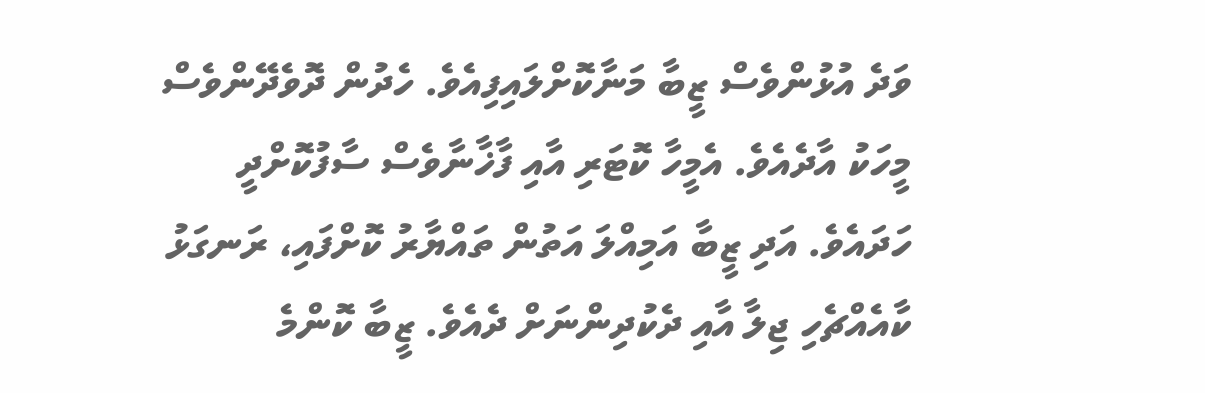ވަދެ އުޅުންވެސް ޒީބާ މަނާކޮށްލައިފިއެވެ. ހެދުން ދޮވެދޭންވެސް މީހަކު އާދެއެވެ. އެމީހާ ކޮޓަރި އާއި ފާޚާނާވެސް ސާފުކޮށްދީ ހަދައެވެ. އަދި ޒީބާ އަމިއްލަ އަތުން ތައްޔާރު ކޮށްފައި، ރަނގަޅު ކާއެއްޗެހި ޖިލާ އާއި ދެކުދިންނަށް ދެއެވެ. ޒީބާ ކޮންމެ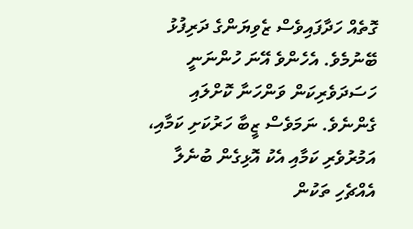ގޮތެއް ހަދާފައިވެސް ޒެވިޔަންގެ ދަރިފުޅު ބޭނުމެވެ. އެހެންވެ އޭނަ ހުންނަނީ ހަސަދަވެރިކަން ވަންހަނާ ކޮށްލައި ގެންނެވެ. ނަމަވެސް ޒީބާ ހަރުކަށި ކަމާއި، އަމުރުވެރި ކަމާއި އެކު އޮޅިގެން ބުނެލާ އެއްޗެހި ތަކުން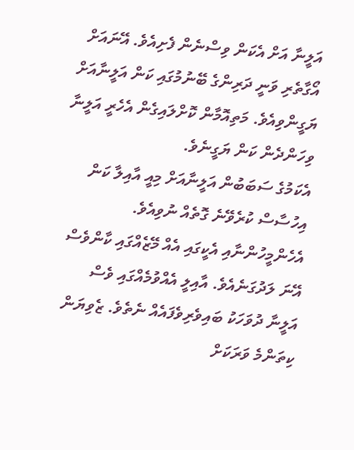އަލީނާ އަށް އެކަން ވިސްނެން ފެށިއެވެ. އޭނައަށް އޯގާތެރި ވަނީ ދަރިންގެ ބޭނުމުގައި ކަން އަލީނާއަށް ޔަގީންވިއެވެ. މަތިއޮމާން ކޮށްލައިގެން އެހެރީ އަލީނާ ވިހަންދެން ކަން ޔަގީނެވެ.
އެކަމުގެ ސަބަބުން އަލީނާއަށް މިއީ އާއިލާ ކަން އިހުސާސް ކުރެވޭނެ ގޮތެއް ނުވިއެވެ. އެހެންމީހުންނާއި އެކީގައި އެއް މޭޒެއްގައި ކާންވެސް އޭނަ ލަދުގަނެއެވެ. އާއިލީ އެއްވުމެއްގައި ވެސް އަލީނާ ދުވަހަކު ބައިވެރިވެފައެއް ނެތެވެ. ޒެވިޔަން ކިތަންމެ ވަރަކަށް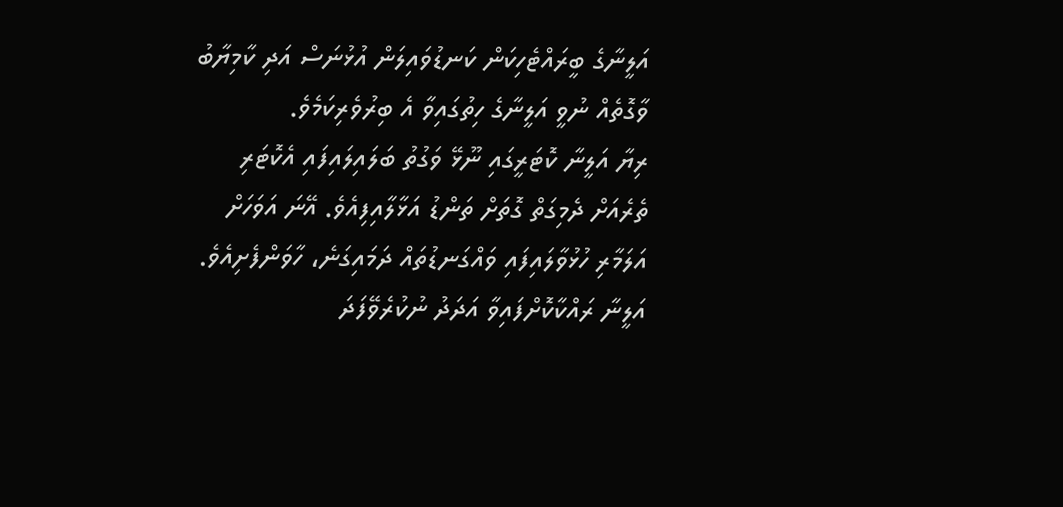އަލީނާގެ ބީރައްޓެހިކަން ކަނޑުވައިލަން އުޅުނަސް އަދި ކާމިޔާބު ވާގޮތެއް ނުވީ އަލީނާގެ ހިތުގައިވާ އެ ބިރުވެރިކަމެވެ.
ރިޔާ އަލީނާ ކޮޓަރީގައި ނޫޅޭ ވަގުތު ބަލައިލައިފައި އެކޮޓަރި ތެރެއަށް ދެމިގަތް ގޮތަށް ތަންޑު އަޅާލާއިފިއެވެ. އޭނަ އަވަހަށް އަލަމާރި ހުޅުވާލައިފައި ވައްގަނޑުތައް ދަމައިގަނެ، ހާވަންފެށިއެވެ. އަލީނާ ރައްކާކޮށްފައިވާ އަދަދު ނުކުރެވޭފަދަ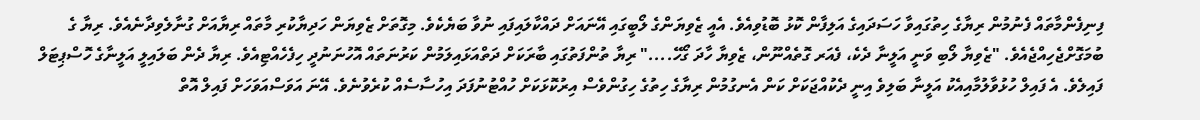ފިނިފެންމާތައް ފެނުމުން ރިޔާގެ ހިތުގައިވާ ހަސަދައިގެ އަލިފާން ކޮޅު ބޮޑުވިއެވެ. އެއީ ޒެވިޔަންގެ ލޯބީގައި އޭނައަށް ދައްކާލައިފައި ނުވާ ބަޔެކެވެ. މިގޮތަށް ޒެވިޔަން ހަދިޔާކުރި މާތައް ރިޔާއަށް ގުނާލެވިދާނެއެވެ. ރިޔާ ގެ ބުމަގޮށްޖެހިއްޖެއެވެ. "ޒެވިޔާ ލޯބި ވަނީ އަލީނާ ދެކެ، ފެއަރ ގޮތެއްނޫން، ޒެވިޔާ ހާދަ ގޯހޭ...." ރިޔާ ތުންފަތުގައި ބާރަކަށް ދަތްއަޅައިލަމުން ކަރުނަތައް އޮހުނަނުދީ ހިފެހެއްޓިއެވެ. ރިޔާ ދެން ބަލައިލީ އަލީނާގެ ހޮސްޕިޓަލް ފައިލެވެ. އެ ފައިލް ހުޅުވާލުމާއިއެކު އަލީނާ ބަލިވެ އިނީ ދެކުއްޖަކަށް ކަން އެނގުމުން ރިޔާގެ ހިތުގެ ހިގުންވެސް އިރުކޮޅަކަށް ހުއްޓުނުފަދަ އިހުސާސެއް ކުރެވުނެވެ. އޭނަ އަވަސްއަވަހަށް ފައިލް އޮތް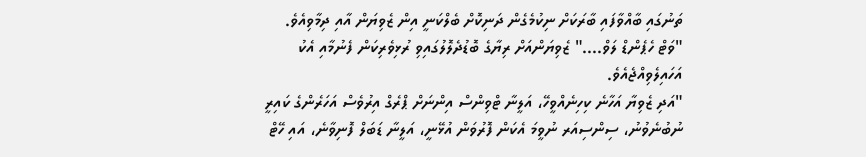ތަނުގައި ބާއްވާފައި ބާރަކަށް ނިކުމެގެން ދަނިކޮށް ބެލްކަނީ އިން ޒެވިޔަން އާއި ދިމާވިއެވެ.
"ވަޓް ހެޕެންޑް ލަވް...." ޒެވިޔަންއަށް ރިޔާގެ ބޮޑުދެލޮލުގައިވި ރުޅިވެރިކަން ފެނުމާއި އެކު އަހައިލެވިއްޖެއެވެ.
"އަދި ޒެވިޔާ އަހާނެ ކިހިނެއްވީހޭ، އަލީނާ ޓްވިންސް އިންނަށް ޕްރެގް އިރުވެސް އަހަރެންގެ ކައިރީ ނުބުނެވުނު، ސިންސިއަރ ނުވީމަ އެކަން ފޮރުވަން އުޅޭނީ، އަލީނާ ޑަބަލް ފޮނިވާނެ، އައި ހޭޓް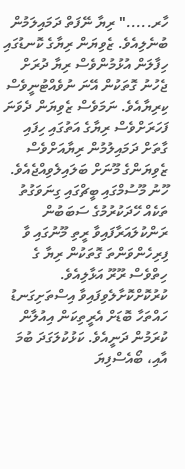ހާރ....." ރިޔާ ނޭފަތް ދަމައިލަމުން ބުނެލިއެވެ. ޒެވިޔަން ރިޔާގެ ކޮނޑުގައި ހިފާލަން އުޅުމުންވެސް ރިޔާ ދުރަށް ޖެހުނު ގޮތަކުން އޭނަ ނުވެއްޓުނީވެސް ކިރިޔާއެވެ. ނަމަވެސް ޒެވިޔަން ދެވަނަ ފަހަރަށްވެސް ރިޔާގެ އަތުގައި ހިފައި ގާތަށް ދަމައިލުމުން ރިޔާއަށްވެސް ޒެވިޔަންގެ މޫނަށް ބަލައިލެވިއްޖެއެވެ.
ހޫނު މޫސުމްގައި ބީޗްގައި ގިނަވަގުތު ތަކެއް ހޭދަކުރުމުގެ ސަބަބުން ރަންކުލައަރާފައިވާ ރީތި މޫނުގައި ވާ ފިރިހެންވަންތަ ގޮތަކުން ރިޔާ ގެ ހިތްވެސް ރޫރޫ އަޅާލިއެވެ. ކުރުކޮށްކޮށާލެވިފައިވާ އިސްތަށިގަނޑު ހައްތަހާ ބޮޑަށް އެރީތިކަން އިއުލާން ކުރަމުން ދަނީއެވެ. ކަޅުކުލަގަދަ ބުމަ އާއި، ބޯއެސްފިޔަ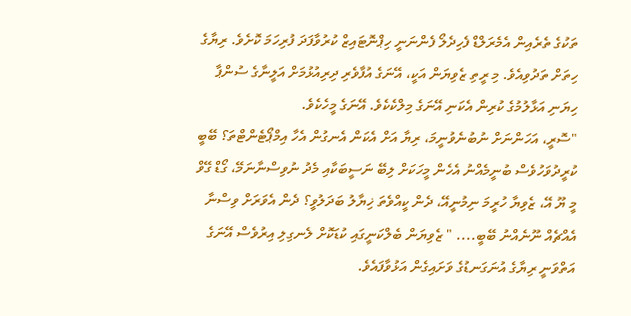ތަކުގެ ތެރެއިން އެމެރަލްޑް ފެހިދެލޯ ފެންނަނީ ހިޕްނޮޓައިޒް ކުރުވާފަދަ ފުރިހަމަ ކޮށެވެ. ރިޔާގެ ހިތަށް ތަދުވިއެވެ. މި ރީތި ޒެވިޔަން އަކީ، އޭނަގެ އުފާވެރި ދިރިއުޅުމަށް އަލީނާގެ ސުންޕާ ހިޔަނި އަޅާލުމުގެ ކުރިން އެކަނި އޭނަގެ މިލްކެކެވެ. އޭނަގެ މީހެކެވެ.
"ސޮރީ، އަހަންނަށް ނުބުނެވުނީމަ، ރިޔާ އަށް އެކަން އެނގުން އެހާ އިމްޕޯޓެންޓްތަ؟ ބޭބީ ކުރީދުވަހުވެސް ބުނީމެއްނު އެހެން މީހަކަށް ލިބޭ ނަސީބަކާއި މެދު ނުވިސްނާނަމޭ، ގޯޑް ގޭވް މީ ޔޫ އޭ، ޒެވިޔާ ހުރީމަ ނިމުނީއޭ، ދެން ކީއްވެތަ ޚިޔާލު ބަދަލުވީ؟ ދެން އެވަރަށް ވިސްނާ އެއްޗެއް ނޫނެއްނު ބޭބީ.... " ޒެވިޔަން ބެލްކަނީގައި ކުޑަކޮށް ލެނގިލި އިރުވެސް އޭނަގެ އަތްވަނީ ރިޔާގެ އުނަގަނޑުގެ ވަށައިގެން އަޅުވާފައެވެ.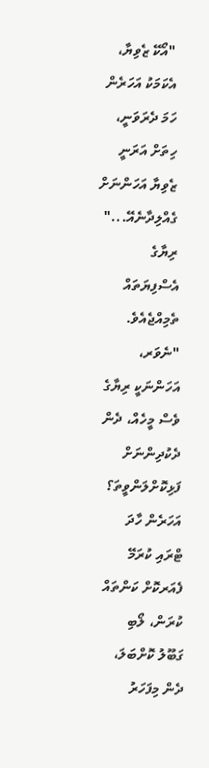"އޯކޭ ޒެވިޔާ، އެކަމަކު އަހަރެން ހަމަ ދެރަވަނީ، ހިތަށް އަރަނީ ޒެވިޔާ އަހަންނަށް ގެއްލިދާނެއޭ..." ރިޔާގެ އެސްފިޔަތައް ތެމިއްޖެއެވެ.
"ނެވަރ، އަހަންނަކީ ރިޔާގެ ވެސް މީހެއް، ދެން ދެކުދިންނަށް ފަޅިކޮށްލަންވީތަ؟ އަހަރެން ހާދަ ޓްރައި ކުރަމޭ ފެއަރކޮށް ކަންތައް ކުރަން، ލޯބި ގަބޫލު ކޮށްބަލަ، ދެން މިފަހަރު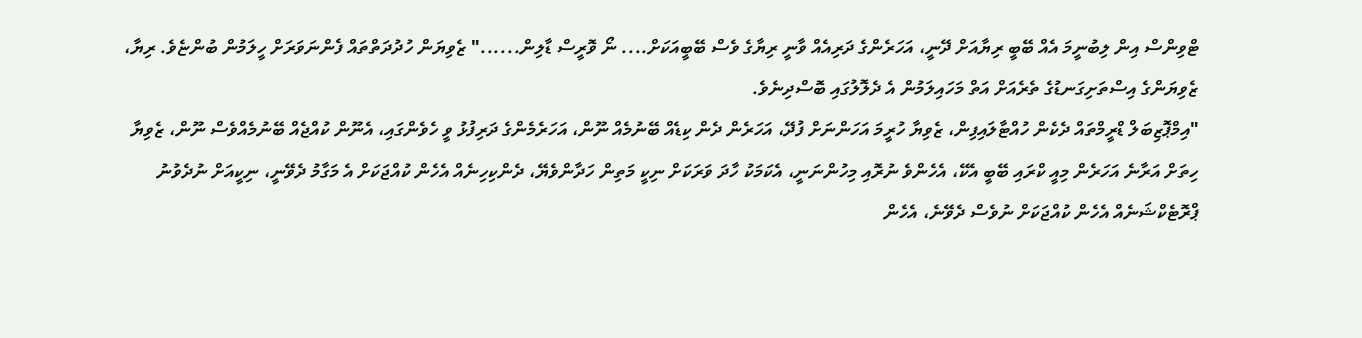ޓްވިންސް އިން ލިބުނީމަ އެއް ބޭބީ ރިޔާއަށް ދޭނީ، އަހަރެންގެ ދަރިއެއް ވާނީ ރިޔާގެ ވެސް ބޭބީއަކަށް.... ނޯ ވޮރީސް ޑާލިން......" ޒެވިޔަން ހުދުދަތްތައް ފެންނަވަރަށް ހީލަމުން ބުންޏެވެ. ރިޔާ، ޒެވިޔަންގެ އިސްތަށިގަނޑުގެ ތެރެއަށް އަތް މަހައިލަމުން އެ ދެލޮލުގައި ބޮސްދިނެވެ.
"އިމްޕޮޒިބަލް ޑްރީމްތައް ދެކެން ހުއްޓާލައިފިން، ޒެވިޔާ ހުރީމަ އަހަންނަށް ފުދޭ، އަހަރެން ދެން ކިޑެއް ބޭނުމެއް ނޫން، އަހަރެމެންގެ ދަރިފުޅު ވީ ހެވެންގައި، އެނޫން ކުއްޖެއް ބޭނުމެއްވެސް ނޫން، ޒެވިޔާ ހިތަށް އަރާނެ އަހަރެން މިއީ ކްރައި ބޭބީ އެކޭ، އެހެންވެ ނުރޮއި މިހުންނަނީ، އެކަމަކު ހާދަ ވަރަކަށް ނިކީ މަތިން ހަދާންވެޔޭ، ދެންކިހިނެއް އެހެން ކުއްޖަކަށް އެ މަގާމު ދެވޭނީ، ނިކީއަށް ނުދެވުނު ޕްރޮޓެކްޝަނެއް އެހެން ކުއްޖަކަށް ނުވެސް ދެވޭނެ، އެހެން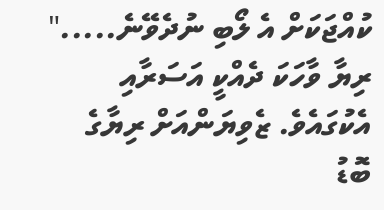ކުއްޖަކަށް އެ ލޯބި ނުދެވޭނެ....." ރިޔާ ވާހަކަ ދެއްކީ އަސަރާއި އެކުގައެވެ. ޒެވިޔަންއަށް ރިޔާގެ ބޮޑު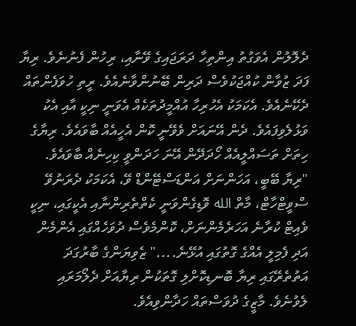ދެލޮލުން އެވަގުތު އިންތިހާ ދަރަޖައިގެ ވޭނާއި، ރިހުން ފެނުނެވެ. ރިޔާ ފަދަ ޒުވާން ކުއްޖަކުވެސް ދަރިން ބޭނުންވާނެއެވެ. ރީތި ހުވަފެންތައް ދެކޭނެއެވެ. އެކަމަކު އެހުރިހާ އުއްމީދުތަކެއް އެވަނީ ނިކީ އާއި އެކު ވަޅުލެވިފައެވެ. ދެން އޭނައަށް ވެވޭނީ ކޮން އެހީއެއް ބާވައެވެ. ރިޔާގެ ހިތަށް ތަސައްލީއެއް ހޯދަދޭން އޭނަ ހަދަންވީ ކިހިނެއް ބާވައެވެ.
"ރިޔާ ބޭބީ، އަހަންނަށް އަންޑަސްޓޭންޑް ވޭ، އެކަމަކު ދެރަނުވޭ ސްވީޓްހާޓް، މާތް الله ވޮޑިގެންވަނީ ކެތްތެރިންނާއި އެކީގައި، ނިކީ ވެއިޓް ކުރާނެ އަހަރެމެންނަށް، ކޮންމެވެސް ދުވަހެއްގައި އެންމެން އަދި ފެމިލީ އެއްގެ ގޮތުގައި އުޅޭނެ...." ޒެވިޔަންގެ ބާރުގަދަ އަތުތެރޭގައި ރިޔާ ބޮނޑިކޮށްލި ގޮތަކުން ރިޔާއަށް ދެލޯމަރައި ލެވުނެވެ. މާޒީގެ ދުވަސްތައް ހަދާންވިއެވެ.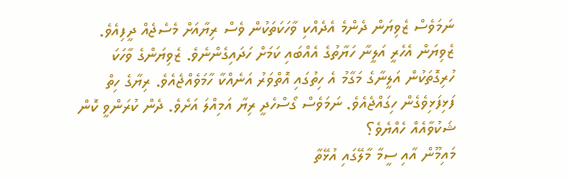ނަމަވެސް ޒެވިޔަން ދެންމެ އެދެއްކި ވާހަކަތަކުން ވެސް ރިޔާއަށް މެސެޖެއް ދީފިއެވެ. ޒެވިޔަން އެހެރީ އަލީނާ ހަޔާތުގެ އެއްބައި ކަމަށް ހަދައިގެންނެވެ. ޒެވިޔަންގެ ވާހަކަ ހުރިގޮތަކުން އަލީނާގެ މަގާމު އެ ހިތުގައި އޮތްވަރު އަނެއްކާ ހާމަވެއްޖެއެވެ. ރިޔާގެ ހިތް ފަޅިފަޅިވެގެން ހިގައްޖެއެވެ. ނަމަވެސް ގޯސްހެދީ ރިޔާ އަމިއްލަ އަށެވެ. ދެން ކުރަންވީ ކޮން ޝަކުވާއެއް ހެއްޔެވެ؟
މައިމޫން އާއި ސީމާ މާލޭގައި އުޅޭތާ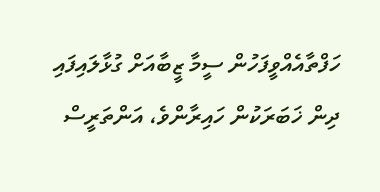ހަފްތާއެއްވީފަހުން ސީމާ ޒީބާއަށް ގުޅާލައިފައި ދިން ޚަބަރަކުން ހައިރާންވެ، އަންތަރީސް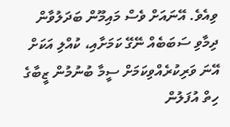ވިއެވެ. އޭނައަށް ވެސް މައިމޫން ބަދަލުވާން ދިމާވި ސަބަބެއް ނޭގޭ ކަމަށާއި، ކުއްލި އަކަށް އޭނަ ވަރިކުރެއްވިކަމަށް ސީމާ ބުނުމުން ޒީބާގެ ހިތް އުފަލުން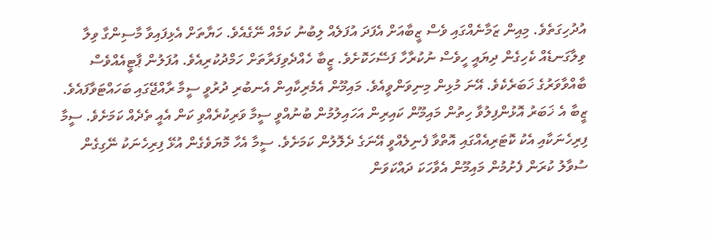އުދުހިގަތެވެ. މިއިން ޒަމާނެއްގައި ވެސް ޒީބާއަށް އެފަދަ އުފަލެއް ލިބުނު ކަމެއް ނޭގެއެވެ. ހަޔާތަށް އެޅިފައިވާ މާސިންގާ ވިލާ ވިލާގަނޑެއް ކެހިގެން ދިޔައީ ހީވެސް ނުކުރާހާ ފަސޭހަކޮށެވެ. ޒީބާ ހެއްދެވިފަރާތަށް ހަމްދުކުރިއެވެ. އުފަލުން ޕާޓީއެއްވެސް ބާއްވާވަރުގެ ޚަބަރެކެވެ. އޭނަ މުޅިން މިނިވަންވީއެވެ. މައިމޫން އެމެރިކާއިން އެނބުރި ދުރުވީ ސީމާ ރާއްޖޭގައި ބަހައްޓަވާފައެވެ. ޒީބާ އެ ޚަބަރު އޮޅުންފިލުވާ ހިތުން މައިމޫން ކައިރިން އަހައިލުމުން ބުނުއްވީ ސީމާ ވަރިކުރެއްވި ކަން އެއީ ތެދެއް ކަމަށެވެ. ސީމާ ފިރިހެނަކާއި އެކު ކޮޓަރިއެއްގައި އޮތްވާ ފެނިލެއްވީ އޭނަގެ ދެލޮލުން ކަމަށެވެ. ސީމާ އެހާ މޮޔަވެގެން އުޅޭ ފިރިހެނަކު ނޭގިގެން ސުވާލު ކުރަން ފެށުމުން މައިމޫން އެވާހަކަ ދައްކަވަން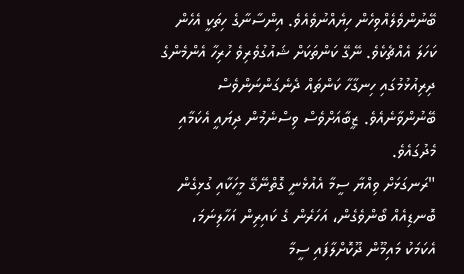ބޭނުންވެލެއްވިހެން ހިޔެއްނުވެއެވެ. އިންސާނާގެ ހިތަކީ އެހެން ކަހަލަ އެއްޗެކެވެ. ނޭގޭ ކަންތަކަށް ޝައުގުވެރިވެ ހުރިހާ އެންމެންގެ ދިރިއުޅުމުގައި ހިނގާހާ ކަންތައް ދެނެގަންނަންވެސް ބޭނުންވާނެއެވެ. ޒީބާއަށްވެސް ވިސްނެމުން ދިޔައީ އެކަމާއި މެދުގައެވެ.
"ރަނގަޅަށް ވިއްޔާ ސީމާ އެއުޅެނީ ގޮތްނޭގޭ މީހަކާއި ގުޅިގެން ބޮނޑިއެއް ބޯންވެގެން، އަހަރެން ގެ ކައިރިން އަހާލިނަމަ، އެކަމަކު މައިމޫން ދޫކޮށްލާފައި ސީމާ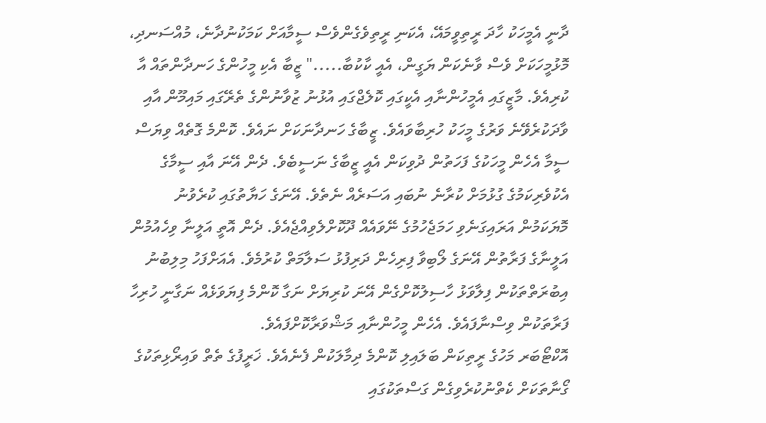ދާނީ އެމީހަކު ހާދަ ރީތިވީމައޭ، އެކަނި ރީތިވެގެންވެސް ސީމާއަށް ކަމަކުނުދާނެ، މުއްސަނދި، މޮޅުމީހަކަށް ވެސް ވާނެކަން ޔަގީން، އެއީ ކާކުބާ....." ޒީބާ އެކި މީހުންގެ ހަނދާންތައް އާ ކުރިއެވެ. މާޒީގައި އެމީހުންނާއި އެކީގައި ކޮލެޖްގައި އުޅުނު ޒުވާނުންގެ ތެރޭގައި މައިމޫން އާއި ވާދަކުރެވޭނެ ވަރުގެ މީހަކު ހުރިބާވައެވެ. ޒީބާގެ ހަނދާނަކަށް ނައެވެ. ކޮންމެ ގޮތެއް ވިޔަސް ސީމާ އެހެން މީހަކުގެ ފަހަތުން ދުވިކަން އެއީ ޒީބާގެ ނަސީބެވެ. ދެން އޭނަ އާއި ސީމާގެ އެކުވެރިކަމުގެ ގުޅުމަށް ކުރާނެ ނުބައި އަސަރެއް ނެތެވެ. އޭނަގެ ހަޔާތުގައި ކުރެވުނު މޮޔަކަމުން އަރައިގަނެވި ހަމަޖެހުމުގެ ނޭވައެއް ދޫކޮށްލެވިއްޖެއެވެ. ދެން އޮތީ އަލީނާ ވިހެއުމުން އަލީނާގެ ފަރާތުން އޭނަގެ ލޯބިވާ ފިރިހެން ދަރިފުޅު ސަލާމަތް ކުރުމެވެ. އެއަށްފަހު މިލިބުނު އިބުރަތްތަކުން ފިލާވަޅު ހާސިލުކޮށްގެން އޭނަ ކުރިޔަށް ނަގާ ކޮންމެ ފިޔަވަޅެއް ނަގާނީ ހުރިހާ ފަރާތަކުން ވިސްނާފައެވެ. އެހެން މީހުންނާއި މަޝްވަރާކޮށްފައެވެ.
އޮކްޓޯބަރ މަހުގެ ރީތިކަން ބަލައިލި ކޮންމެ ދިމާލަކުން ފެނެއެވެ. ޚަރީފުގެ ތެތް ވައިރޯޅިތަކުގެ ގޯނާތަކަށް ކެތްނުކުރެވިގެން ގަސްތަކުގައި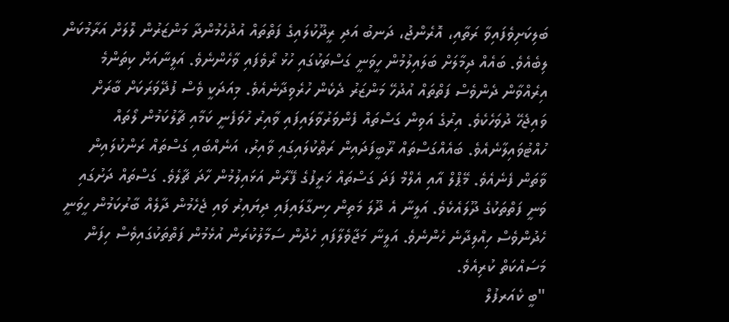ބަލިކަށިވެފައިވާ ރަތާއި، އޮރެންޖު، ދަނބު އަދި ރީދޫކުލައިގެ ފަތްތައް އުދުހެމުންދާ މަންޒަރުން ލޮލަށް އަރާމުކަން ލިބެއެވެ. ބައެއް ދިމާލަށް ބަލައިލުމުން ހީވަނީ ގަސްތަކުގައި ހުޅު ރޯވެފައި ވާހެންނެވެ. އަލީނާއަށް ކިތަންމެ އިރެއްވާން ދެންވެސް ފަތްތައް އުދުހޭ މަންޒަރު ދެކެން ހުރެވިދާނެއެވެ. މިއަދަކީ ވެސް ފުދޭވަރަކަށް ބާރަށް ވައިޖެހޭ ދުވަހެކެވެ. އިރުގެ އަވިން ގަސްތައް ފެންވަރުވާލައިފައި ވާއިރު ހުވަފެނީ ކަމާއި ޗާލުކަމުން ލޯތައް ހުއްޓުވައިލާނެއެވެ. ބައެއްގަސްތައް ރޫބީފަދައިން ރަތްކުލައިގައި ވާއިރު، އަނެއްބައި ގަސްތައް ރަންކުލައިން ވާތަން ފެނެއެވެ. މޭޕްލް އާއި އެލްމް ފަދަ ގަސްތައް ޚަރީފުގެ ފޭރާން އަޅައިލުމުން ހާދަ ޗާލެވެ. ގަސްތައް ދަށުގައި ވަނީ ފަތްތަކުގެ ދޫލައެކެވެ. އަލީނާ އެ ދޫލަ މަތިން ހިނގާލައިފައި ދިޔައިރު ވައި ޖެހެމުން ދާލެއް ބާރުކަމުން ހީވަނީ ހެދުންވެސް ހިއްލިދާނެ ހެންނެވެ. އަލީނާ މަޖާވެލާފައި ހެދުން ސަމާލުކުރަން އުޅެމުން ފަތްތަކުގައިވެސް ހިފަން މަސައްކަތް ކުރިއެވެ.
"ބީ ކެއަރފުލް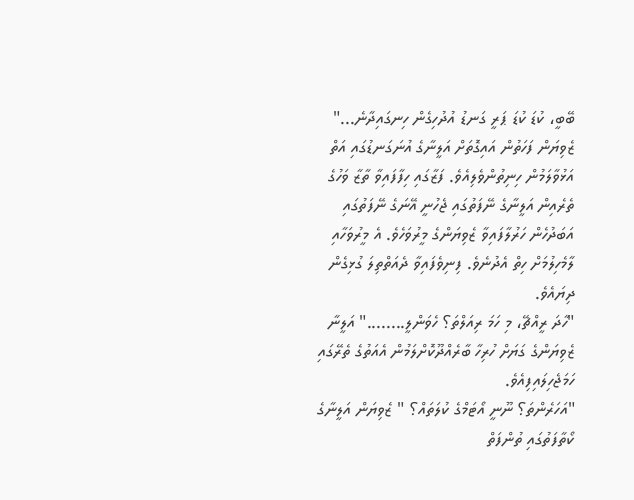ބޭބީ، ކުޑަ ކުޑަ ޕަރީ ގަނޑު އުދުހިގެން ހިނގައިދާނެ..." ޒެވިޔަން ފަހަތުން އައިގޮތަށް އަލީނާގެ އުނަގަނޑުގައި އަތް އަޅުވާލަމުން ހިނިތުންވެލިއެވެ. ފަޒާގައި ހިފާފައިވާ ތާޒާ ވަހުގެ ތެރެއިން އަލީނާގެ ނޭފަތުގައި ޖެހުނީ އޭނަގެ ނޭފަތުގައި އަބަދުހެން ހަރުލާފައިވާ ޒެވިޔަންގެ މީރުވަހެވެ. އެ މީރުވަހާއި ލާމެހިލުމަށް ހިތް އެދުނެވެ. ފިނިވެފައިވާ ދެއަތްތިލަ ގުޅިގެން ދިޔައެވެ.
"ހާދަ ރީއްޗޭ، މި ހަމަ ރިއަލްތަ؟ ހެވަންލީ........" އަލީނާ ޒެވިޔަންގެ ގަޔަށް ހުރިހާ ބާރެއްދޫކޮށްލަމުން އެއަތުގެ ތެރޭގައި ހަމަޖެހިލައިފިއެވެ.
"އަހަރެންތަ؟ ނޫނީ އޯޓަމްގެ ކުލަތައް؟ " ޒެވިޔަން އަލީނާގެ ކޯތާފަތުގައި ތުންފަތް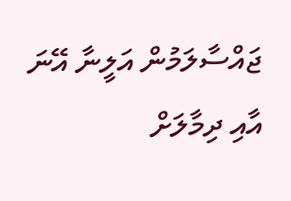ޖައްސާލަމުން އަލީނާ އޭނަ އާއި ދިމާލަށް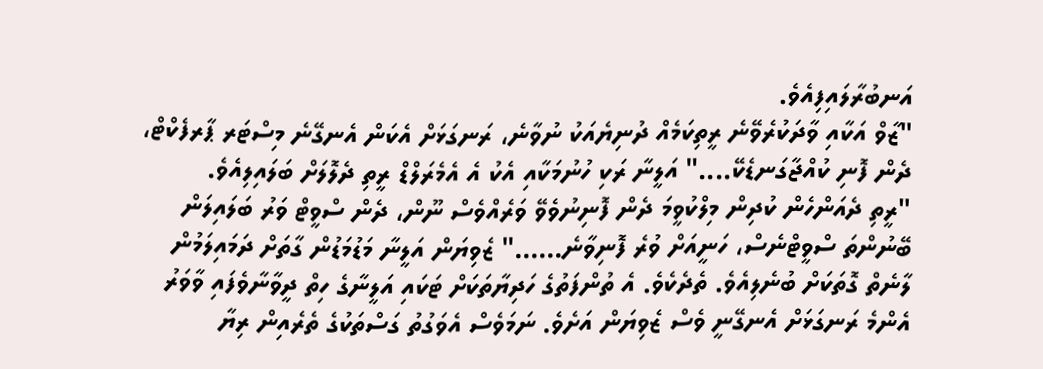އަނބުރާލައިފިއެވެ.
"ޒާވް އަކާއި ވާދަކުރެވޭނެ ރީތިކަމެއް ދުނިޔެއަކު ނުވާނެ، ރަނގަޅަށް އެކަން އެނގޭނެ މިސްޓަރ ޕާރފެކްޓް، ދެން ފޮނި ކުއްޖާގަނޑެކޭ...." އަލީނާ ރަކި ހުނުމަކާއި އެކު އެ އެމެރަލްޑް ރީތި ދެލޮލަށް ބަލައިލިއެވެ.
"ރީތި ދެއަންހެން ކުދިން މިލްކުވީމަ ދެން ފޮނިނުވެވޭ ވަރެއްވެސް ނޫން، ދެން ސްވީޓް ވަރު ބަލައިލަން ބޭނުންތަ ސްވީޓްނެސް، ހަނީއަށް ވުރެ ފޮނިވާނެ......" ޒެވިޔަން އަލީނާ މަޑުމަޑުން ގާތަށް ދަމައިލަމުން ލާނެތް ގޮތަކަށް ބުނެލިއެވެ. ތެދެކެވެ. އެ ތުންފަތުގެ ހަދިޔާތަކަށް ޓަކައި އަލީނާގެ ހިތް ދީވާނާވެފައި ވާވަރު އެންމެ ރަނގަޅަށް އެނގޭނީ ވެސް ޒެވިޔަން އަށެވެ. ނަމަވެސް އެވަގުތު ގަސްތަކުގެ ތެރެއިން ރިޔާ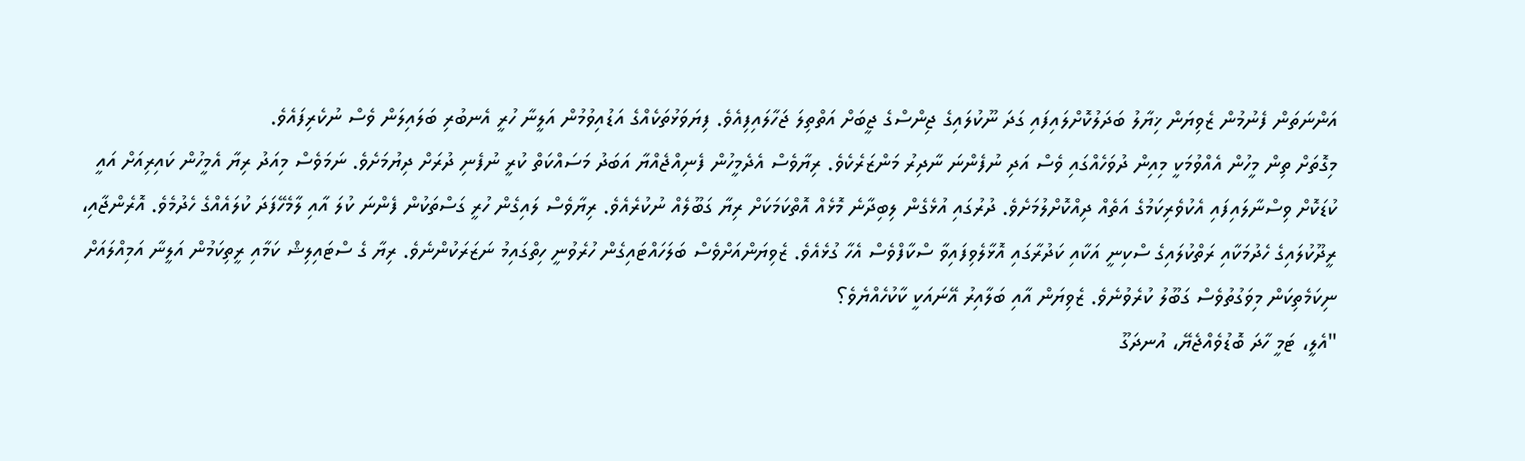އަންނަތަން ފެނުމުން ޒެވިޔަން ޚިޔާލު ބަދަލުކޮށްލައިފައި ގަދަ ނޫކުލައިގެ ޖިންސްގެ ޖީބަށް އަތްތިލަ ޖަހާލައިފިއެވެ. ފިޔަވަޅުތަކެއްގެ އަޑުއިވުމުން އަލީނާ ހުރީ އެނބުރި ބަލައިލަން ވެސް ނުކެރިފައެވެ.
މިގޮތަށް ތިން މީހުން އެއްވުމަކީ މިއިން ދުވަހެއްގައި ވެސް އަދި ނުފެންނަ ނާދިރު މަންޒަރެކެވެ. ރިޔާވެސް އެދެމީހުން ފެނިއްޖެއްޔާ އަބަދު މަސައްކަތް ކުރީ ނުފެނި ދުރަށް ދިޔުމަށެވެ. ނަމަވެސް މިއަދު ރިޔާ އެމީހުން ކައިރިއަށް އައީ ކުޑަކޮށް ވިސްނާލައިފައި އެކުވެރިކަމުގެ އަތެއް ދިއްކޮށްލުމަށެވެ. ދުރުގައި އުޅެގެން ލިބިދާނެ މޮޅެއް އޮތްކަމަކަށް ރިޔާ ގަބޫލެއް ނުކުރެއެވެ. ރިޔާވެސް ލައިގެން ހުރީ ގަސްތަކުން ފެންނަ ކުލަ އާއި ލާމެހޭފަދަ ކުލައެއްގެ ހެދުމެވެ. އޮރެންޖާއި، ރީދޫކުލައިގެ ހެދުމަކާއި ރަތްކުލައިގެ ސްކިނީ އަކާއި ކަދުރާގައި އޮޅާލެވިފައިވާ ސްކާފްވެސް އެހާ ގުޅެއެވެ. ޒެވިޔަންއަށްވެސް ބަލަހައްޓައިގެން ހުރެވުނީ ހިތްގައިމު ނަޒަރަކުންނެވެ. ރިޔާ ގެ ސްޓައިލިޝް ކަމާއި ރީތިކަމުން އަލީނާ އަމިއްލައަށް ނިކަމެތިކަން މިވަގުތުވެސް ގަބޫލު ކުރެވުނެވެ. ޒެވިޔަން އާއި ބަލާއިރު އޭނައަކީ ކާކުހެއްޔެވެ؟
"އެލީ، ޓަމީ ހާދަ ބޮޑުވެއްޖެޔޭ، އުނދަގޫ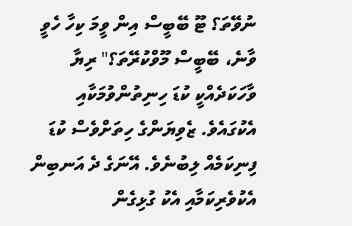ނުވޭތަ؟ ޓޫ ބޭބީސް އިން ވީމަ ކިހާ ހެވީ ވާނެ، ބޭބީސް މޫވްކުރޭތަ؟" ރިޔާ ވާހަކަދެއްކީ ކުޑަ ހިނިތުންވުމަކާއި އެކުގައެވެ. ޒެވިޔަންގެ ހިތަށްވެސް ކުޑަ ފިނިކަމެއް ލިބުނެވެ. އޭނަގެ ދެ އަނބިން އެކުވެރިކަމާއި އެކު ގުޅިގެން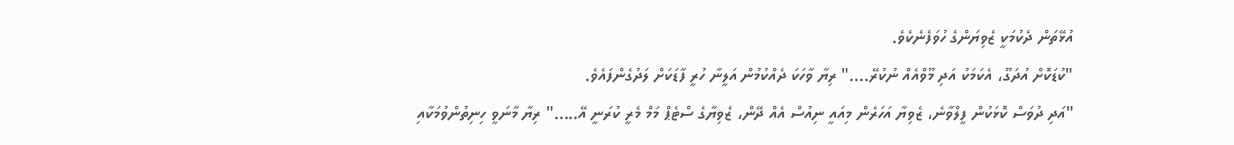އުޅޭތަން ދެކުމަކީ ޒެވިޔަންގެ ހުވަފެނެކެވެ.
"ކުޑަކޮށް އުދަގޫ، އެކަމަކު އަދި މޫވްއެއް ނުކުރޭ...." ރިޔާ ވާހަކަ ދެއްކުމުން އަލީނާ ހުރީ ފާޑަކަށް ލަދުގެންފައެވެ.
"އަދި ދުވަސް ކޮޅަކުން ފީލްވާނެ، ޒެވިޔާ އަހަރެން މިއައީ ނިއުސް އެއް ދޭން، ޒެވިޔާގެ ސްޓެޕް މަމް މެރީ ކުރަނީ އޭ....." ރިޔާ މާނަވީ ހިނިތުންވުމަކާއި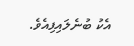އެކު ބުނެލައިފިއެވެ.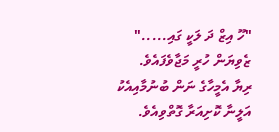"ހޫ އިޒް ދަ ލަކީ ގައި....." ޒެވިޔަން ހުރީ މަޖާވެފައެވެ.
ރިޔާ އެމީހާގެ ނަން ބުނުމާއިއެކު އަލީނާ ކޮށިއަރާ ގޮތްވިއެވެ.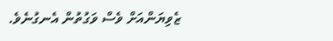ޒެވިޔަންއަށް ވެސް ވަގުތުން އެނގުނެވެ.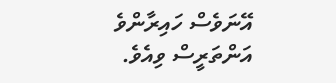އޭނަވެސް ހައިރާންވެ އަންތަރީސް ވިއެވެ.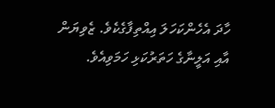ހާދަ އެހެންކަހަލަ އިއްތިފާގެކެވެ. ޒެވިޔަން އާއި އަލީނާގެ ހަތަރުކަޅި ހަމަވިއެވެ.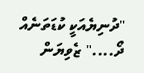"ދުނިޔެއަކީ ކުޑަތަނެއް ދޯ...." ޒެވިޔަން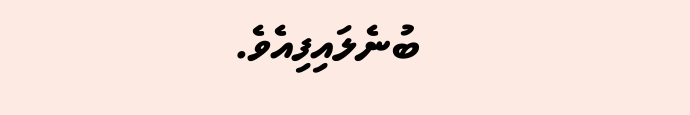ބުނެލައިފިއެވެ.